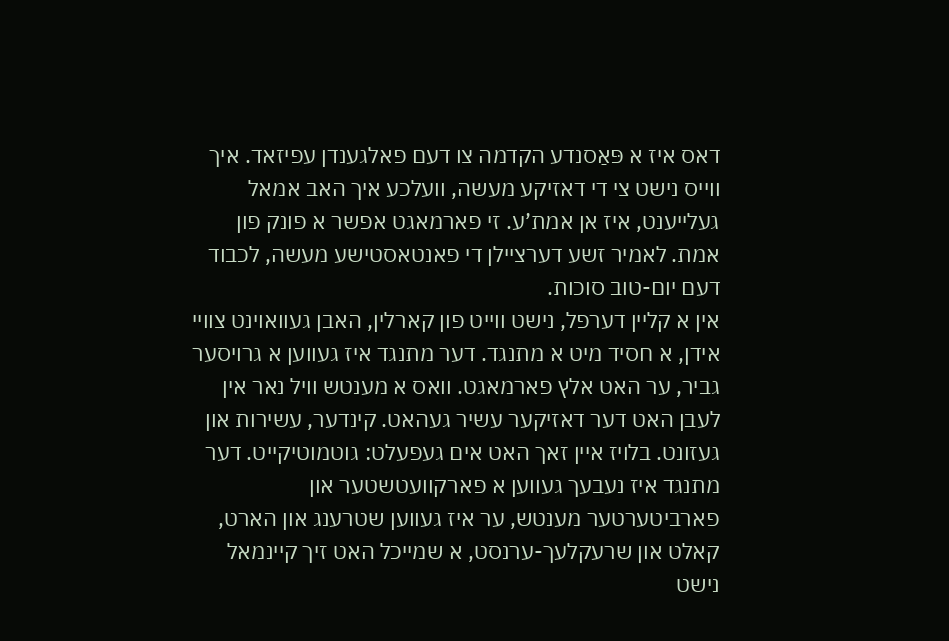דאס איז א פּאַסנדע הקדמה צו דעם פאלגענדן עפיזאד. איך ווייס נישט צי די דאזיקע מעשה, וועלכע איך האב אמאל געלייענט, איז אן אמת’ע. זי פארמאגט אפשר א פונק פון אמת. לאמיר זשע דערציילן די פאנטאסטישע מעשה, לכבוד דעם יום-טוב סוכות.
אין א קליין דערפל, נישט ווייט פון קארלין, האבן געוואוינט צוויי אידן, א חסיד מיט א מתנגד. דער מתנגד איז געווען א גרויסער גביר, ער האט אלץ פארמאגט. וואס א מענטש וויל נאר אין לעבן האט דער דאזיקער עשיר געהאט. קינדער, עשירות און געזונט. בלויז איין זאך האט אים געפעלט: גוטמוטיקייט. דער מתנגד איז נעבעך געווען א פארקוועטשטער און פארביטערטער מענטש, ער איז געווען שטרענג און הארט, קאלט און שרעקלעך-ערנסט, א שמייכל האט זיך קיינמאל נישט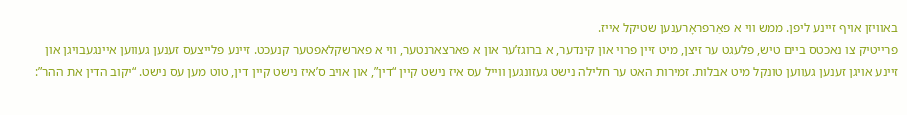באוויזן אויף זיינע ליפן. ממש ווי א פאַרפראָרענען שטיקל אייז.
פרייטיק צו נאכטס ביים טיש, פלעגט ער זיצן, מיט זיין פרוי און קינדער, א ברוגז’ער און א פארצארנטער, ווי א פארשקלאפטער קנעכט. זיינע פלייצעס זענען געווען איינגעבויגן און זיינע אויגן זענען געווען טונקל מיט אבלות. זמירות האט ער חלילה נישט געזונגען ווייל עס איז נישט קיין “דין”, און אויב ס’איז נישט קיין דין, טוט מען עס נישט. “יקוב הדין את ההר”: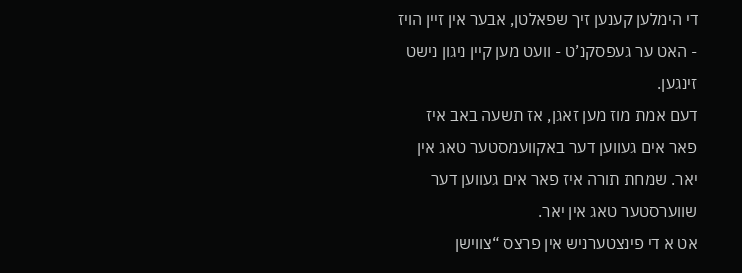די הימלען קענען זיך שפאלטן, אבער אין זיין הויז - האט ער געפסקנ’ט - וועט מען קיין ניגון נישט זינגען.
דעם אמת מוז מען זאגן, אז תשעה באב איז פאר אים געווען דער באקוועמסטער טאג אין יאר. שמחת תורה איז פאר אים געווען דער שווערסטער טאג אין יאר.
אט א די פינצטערניש אין פרצס “צווישן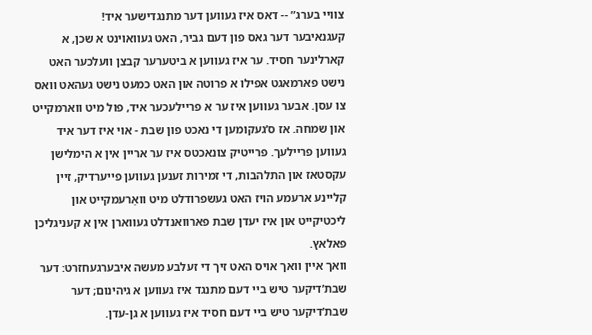צוויי בערג” -- דאס איז געווען דער מתנגדישער איד!
קעגנאיבער דער גאס פון דעם גביר, האט געוואוינט א שכן, א קארלינער חסיד. ער איז געווען א ביטערער קבצן וועלכער האט נישט פארמאגט אפילו א פרוטה און האט כמעט נישט געהאט וואס צו עסן. אבער געווען איז ער א פריילעכער איד, פול מיט ווארמקייט און שמחה. אז ס’געקומען די נאכט פון שבת - אוי איז דער איד געווען פריילעך. פרייטיק צונאכטס איז ער אריין אין א הימלישן עקסטאז און התלהבות, די זמירות זענען געווען פייערדיק, זיין קליינע ארעמע הויז האט געשפרודלט מיט וואַרעמקייט און ליכטיקייט און איז יעדן שבת פארוואנדלט געווארן אין א קעניגליכן פאלאץ.
וואך איין וואך אויס האט זיך די זעלבע מעשה איבערגעחזרט: דער שבת’דיקער טיש ביי דעם מתנגד איז געווען א גיהינום; דער שבת’דיקער טיש ביי דעם חסיד איז געווען א גן-עדן.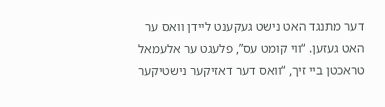דער מתנגד האט נישט געקענט ליידן וואס ער האט געזען. “ווי קומט עס”, פלעגט ער אלעמאל טראכטן ביי זיך, “וואס דער דאזיקער נישטיקער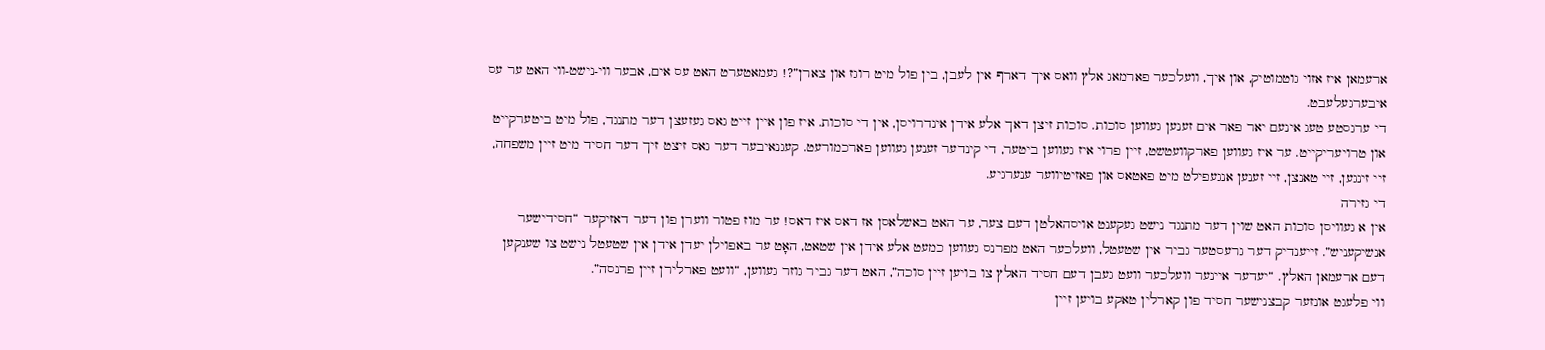ארעמאן איז אזוי גוטמוטיק, און איך, וועלכער פארמאג אלץ וואס איך דארף אין לעבן, בין פול מיט רוגז און צארן”?! געמאטערט האט עס אים, אבער ווי-נישט-ווי האט ער עס איבערגעלעבט.
די ערגסטע טעג אינעם יאר פאר אים זענען געווען סוכות. סוכות זיצן דאך אלע אידן אינדרויסן, אין די סוכות. איז פון איין זייט גאס געזעצן דער מתנגד, פול מיט ביטערקייט און טרויעריקייט. ער איז געווען פארקוועטשט, זיין פרוי איז געווען ביטער, די קינדער זענען געווען פארכמורעט. קעגנאיבער דער גאס זיצט זיך דער חסיד מיט זיין משפחה, זיי זינגען, זיי טאנצן, זיי זענען אנגעפילט מיט פאטאס און פאזיטיווער ענערגיע.
די גזירה
אין א געוויסן סוכות האט שוין דער מתנגד נישט געקענט אויסהאלטן דעם צער, ער האט באשלאסן אז דאס איז דאס! ער מוז פטור ווערן פון דער דאזיקער “חסידישער אנשיקעניש”. זייענדיק דער גרעסטער גביר אין שטעטל, וועלכער האט מפרנס געווען כמעט אלע אידן אין שטאט, האָט ער באפוילן יעדן אידן אין שטעטל נישט צו שענקען דעם ארעמאן האלץ. “יעדער איינער וועלכער וועט געבן דעם חסיד האלץ צו בויען זיין סוכה”, האט דער גביר גוזר געווען, “וועט פארלירן זיין פרנסה”.
ווי פלעגט אונזער קבצנישער חסיד פון קארלין טאקע בויען זיין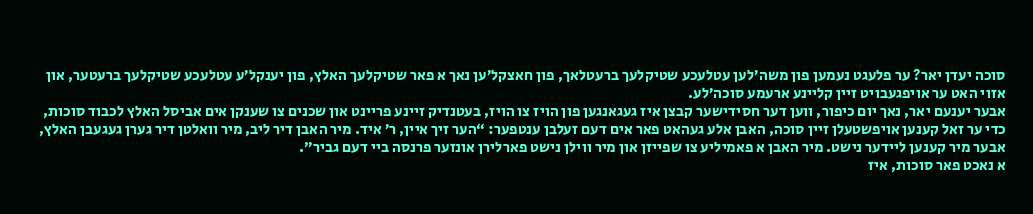סוכה יעדן יאר? ער פלעגט נעמען פון משה’לען עטלעכע שטיקלעך ברעטלאך, פון חאצקל’ען נאך א פאר שטיקלעך האלץ, פון יענקל’ע עטלעכע שטיקלעך ברעטער, און אזוי האט ער אויפגעבויט זיין קליינע ארעמע סוכה’לע.
אבער יענעם יאר, נאך יום כיפור, ווען דער חסידישער קבצן איז געגאנגען פון הויז צו הויז, בעטנדיק זיינע פריינט און שכנים צו שענקן אים אביסל האלץ לכבוד סוכות, כדי ער זאל קענען אויפשטעלן זיין סוכה, האבן אלע געהאט פאר אים דעם זעלבן ענטפער: “הער זיך איין, ר’ איד. מיר האבן דיר ליב, מיר וואלטן דיר גערן געגעבן האלץ, אבער מיר קענען ליידער נישט. מיר האבן א פאמיליע צו שפייזן און מיר ווילן נישט פארלירן אונזער פרנסה ביי דעם גביר”.
א נאכט פאר סוכות, איז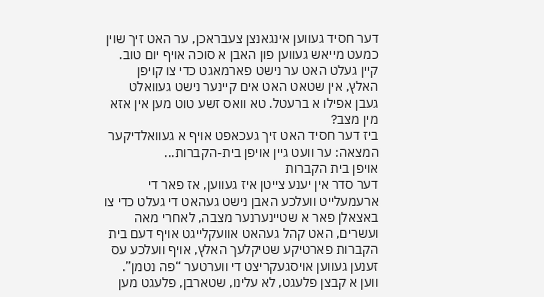דער חסיד געווען אינגאנצן צעבראכן, ער האט זיך שוין כמעט מייאש געווען פון האבן א סוכה אויף יום טוב. קיין געלט האט ער נישט פארמאגט כדי צו קויפן האלץ, אין שטאט האט אים קיינער נישט געוואלט געבן אפילו א ברעטל. טא וואס זשע טוט מען אין אזא מין מצב?
ביז דער חסיד האט זיך געכאפט אויף א געוואלדיקער המצאה: ער וועט גיין אויפן בית-הקברות...
אויפן בית הקברות
דער סדר אין יענע צייטן איז געווען, אז פאר די ארעמעלייט וועלכע האבן נישט געהאט די געלט כדי צו באצאלן פאר א שטיינערנער מצבה, לאחרי מאה ועשרים, האט קהל געהאט אוועקלייגט אויף דעם בית הקברות פארטיקע שטיקלעך האלץ, אויף וועלכע עס זענען געווען אויסגעקריצט די ווערטער “פה נטמן”. ווען א קבצן פלעגט, לא עלינו, שטארבן, פלעגט מען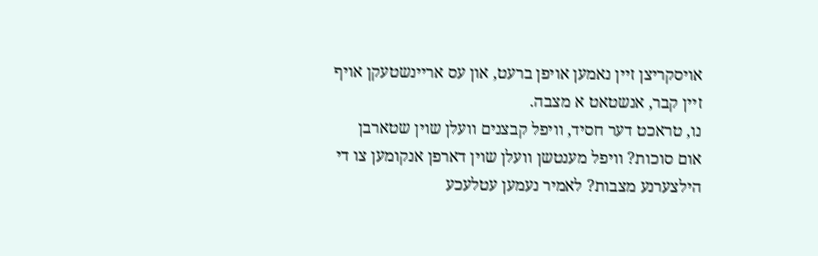אויסקריצן זיין נאמען אויפן ברעט, און עס אריינשטעקן אויף זיין קבר, אנשטאט א מצבה.
נו, טראכט דער חסיד, וויפל קבצנים וועלן שוין שטארבן אום סוכות? וויפל מענטשן וועלן שוין דארפן אנקומען צו די הילצערנע מצבות? לאמיר נעמען עטלעכע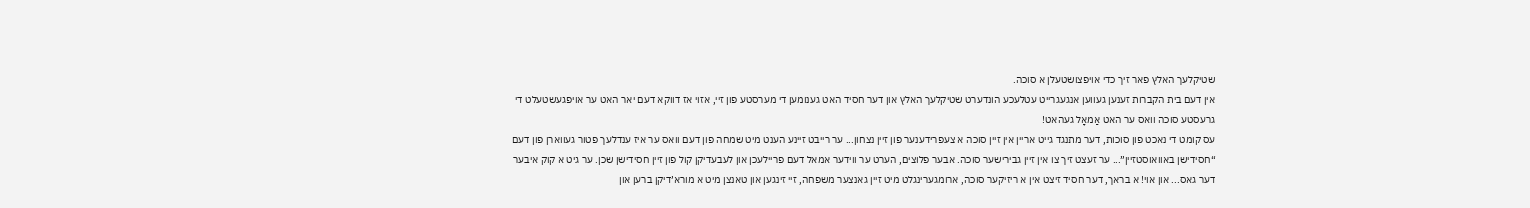שטיקלעך האלץ פאר זיך כדי אויפצושטעלן א סוכה.
אין דעם בית הקברות זענען געווען אנגעגרייט עטלעכע הונדערט שטיקלעך האלץ און דער חסיד האט גענומען די מערסטע פון זיי, אזוי אז דווקא דעם יאר האט ער אויפגעשטעלט די גרעסטע סוכה וואס ער האט אַמאָל געהאט!
עס קומט די נאכט פון סוכות, דער מתנגד גייט אריין אין זיין סוכה א צעפרידענער פון זיין נצחון... ער רייבט זיינע הענט מיט שמחה פון דעם וואס ער איז ענדלעך פטור געווארן פון דעם “חסידישן באוואוסטזיין”... ער זעצט זיך צו אין זיין גבירישער סוכה. אבער פלוצים, הערט ער ווידער אמאל דעם פריילעכן און לעבעדיקן קול פון זיין חסידישן שכן. ער גיט א קוק איבער דער גאס... און אוי! א בראך, דער חסיד זיצט אין א ריזיקער סוכה, ארומגערינגלט מיט זיין גאנצער משפחה, זיי זינגען און טאנצן מיט א מורא’דיקן ברען און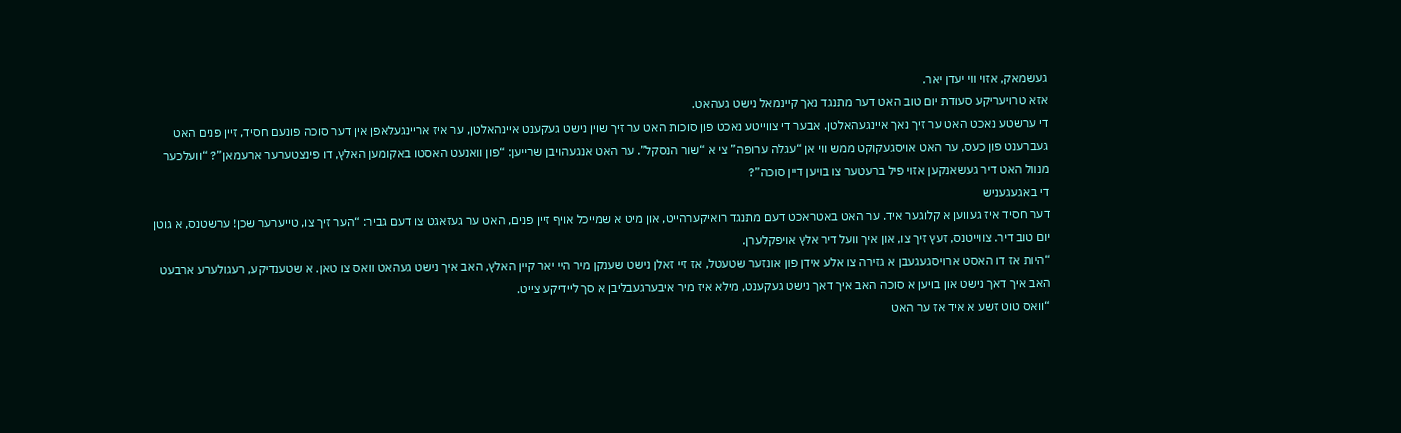געשמאק, אזוי ווי יעדן יאר.
אזא טרויעריקע סעודת יום טוב האט דער מתנגד נאך קיינמאל נישט געהאט.
די ערשטע נאכט האט ער זיך נאך איינגעהאלטן. אבער די צווייטע נאכט פון סוכות האט ער זיך שוין נישט געקענט איינהאלטן, ער איז אריינגעלאפן אין דער סוכה פונעם חסיד, זיין פנים האט געברענט פון כעס, ער האט אויסגעקוקט ממש ווי אן “עגלה ערופה” צי א “שור הנסקל”. ער האט אנגעהויבן שרייען: “פון וואנעט האסטו באקומען האלץ, דו פינצטערער ארעמאן”? “וועלכער מנוול האט דיר געשאנקען אזוי פיל ברעטער צו בויען דיין סוכה”?
די באגעגעניש
דער חסיד איז געווען א קלוגער איד. ער האט באטראכט דעם מתנגד רואיקערהייט, און מיט א שמייכל אויף זיין פנים, האט ער געזאגט צו דעם גביר: “הער זיך צו, טייערער שכן! ערשטנס, א גוטן יום טוב דיר. צווייטנס, זעץ זיך צו, און איך וועל דיר אלץ אויפקלערן.
“היות אז דו האסט ארויסגעגעבן א גזירה צו אלע אידן פון אונזער שטעטל, אז זיי זאלן נישט שענקן מיר היי יאר קיין האלץ, האב איך נישט געהאט וואס צו טאן. א שטענדיקע, רעגולערע ארבעט האב איך דאך נישט און בויען א סוכה האב איך דאך נישט געקענט, מילא איז מיר איבערגעבליבן א סך ליידיקע צייט.
“וואס טוט זשע א איד אז ער האט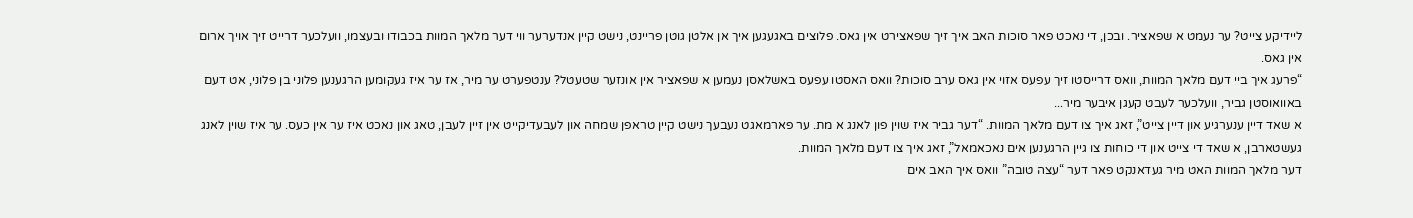ליידיקע צייט? ער נעמט א שפאציר. ובכן, די נאכט פאר סוכות האב איך זיך שפאצירט אין גאס. פלוצים באגעגען איך אן אלטן גוטן פריינט, נישט קיין אנדערער ווי דער מלאך המוות בכבודו ובעצמו, וועלכער דרייט זיך אויך ארום אין גאס.
“פרעג איך ביי דעם מלאך המוות, וואס דרייסטו זיך עפעס אזוי אין גאס ערב סוכות? וואס האסטו עפעס באשלאסן נעמען א שפאציר אין אונזער שטעטל? ענטפערט ער מיר, אז ער איז געקומען הרגענען פלוני בן פלוני, אט דעם באוואוסטן גביר, וועלכער לעבט קעגן איבער מיר...
א שאד דיין ענערגיע און דיין צייט”, זאג איך צו דעם מלאך המוות. “דער גביר איז שוין פון לאנג א מת. ער פארמאגט נעבעך נישט קיין טראפן שמחה און לעבעדיקייט אין זיין לעבן, טאג און נאכט איז ער אין כעס. ער איז שוין לאנג געשטארבן, א שאד די צייט און די כוחות צו גיין הרגענען אים נאכאמאל”, זאג איך צו דעם מלאך המוות.
דער מלאך המוות האט מיר געדאנקט פאר דער “עצה טובה” וואס איך האב אים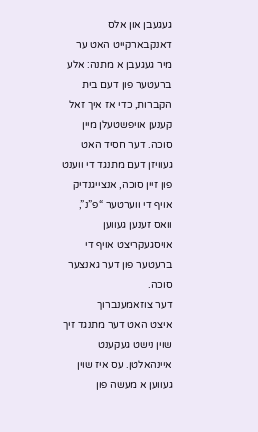געגעבן און אלס דאנקבארקייט האט ער מיר געגעבן א מתנה: אלע ברעטער פון דעם בית הקברות, כדי אז איך זאל קענען אויפשטעלן מיין סוכה. דער חסיד האט געוויזן דעם מתנגד די ווענט פון זיין סוכה, אנצייגנדיק אויף די ווערטער “פ”נ”, וואס זענען געווען אויסגעקריצט אויף די ברעטער פון דער גאנצער סוכה.
דער צוזאמענברוך
איצט האט דער מתנגד זיך שוין נישט געקענט איינהאלטן. עס איז שוין געווען א מעשה פון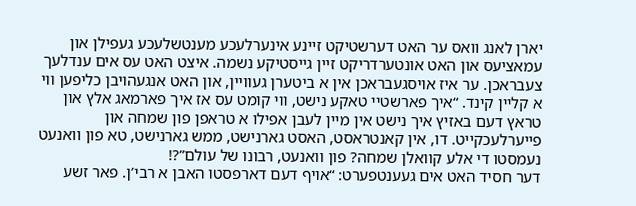יארן לאנג וואס ער האט דערשטיקט זיינע אינערלעכע מענטשלעכע געפילן און עמאציעס און האט אונטערדריקט זיין גייסטיקע נשמה. איצט האט עס אים ענדלעך צעבראכן. ער איז אויסגעבראכן אין א ביטערן געוויין, און האט אנגעהויבן כליפען ווי א קליין קינד. “איך פארשטיי טאקע נישט, ווי קומט עס אז איך פארמאג אלץ און טראץ דעם באזיץ איך נישט אין מיין לעבן אפילו א טראפן פון שמחה און פייערלעכקייט. דו, אין קאנטראסט, האסט גארנישט, ממש גארנישט, טא פון וואנעט נעמסטו די אלע קוואלן שמחה? פון וואנעט, רבונו של עולם”?!
דער חסיד האט אים געענטפערט: “אויף דעם דארפסטו האבן א רבי’ן. פאר זשע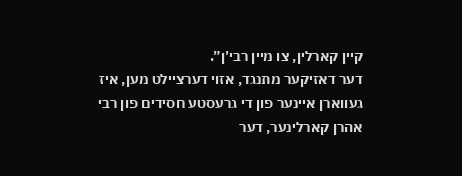קיין קארלין, צו מיין רבי’ן”.
דער דאזיקער מתנגד, אזוי דערציילט מען, איז געווארן איינער פון די גרעסטע חסידים פון רבי אהרן קארלינער, דער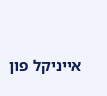אייניקל פון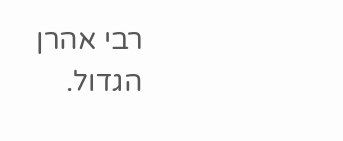רבי אהרן הגדול.